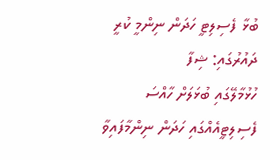ބުޅާ ފެސިލިޓީ ހަދަން ނިންމީ ކުރީ ދައުރުގައި: ޝިފާ
ހުޅުމާލޭގައި ބުޅަލަށް ހާއްސަ ފެސިލިޓީއެއްގައި ހަދަން ނިންމާފައިވާ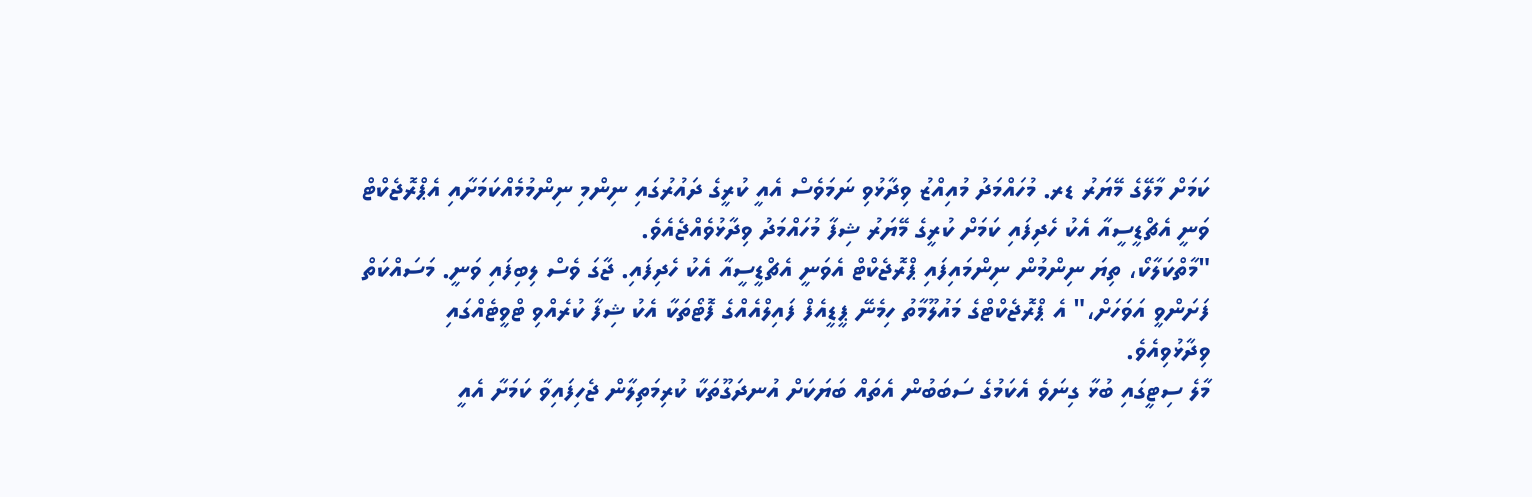ކަމަށް މާލޭގެ މޭޔަރު ޑރ. މުހައްމަދު މުއިއްޒު ވިދާޅުވި ނަމަވެސް އެއީ ކުރީގެ ދައުރުގައި ނިންމި ނިންމުމެއްކަމަށާއި އެޕްރޮޖެކްޓް ވަނީ އެޗްޑީސީއާ އެކު ހެދިފައި ކަމަށް ކުރީގެ މޭޔަރު ޝިފާ މުހައްމަދު ވިދާޅުވެއްޖެއެވެ.
"މާތްކަލާކޯ، ތިޔަ ނިންމުން ނިންމައިފައި ޕްރޮޖެކްޓް އެވަނީ އެޗްޑީސީއާ އެކު ހެދިފައި. ޖާގަ ވެސް ލިބިފައި ވަނީ. މަސައްކަތް ފަށަންވީ އަވަހަށް،" އެ ޕްރޮޖެކްޓްގެ މައުލޫމާތު ހިމެނޭ ޕީޑީއެފް ފައިލްއެއްގެ ފޮޓޯތަކާ އެކު ޝިފާ ކުރެއްވި ޓްވީޓެއްގައި ވިދާޅުވިއެވެ.
މާލެ ސިޓީގައި ބުޅާ ގިނަވެ އެކަމުގެ ސަބަބުން އެތައް ބަޔަކަށް އުނދަގޫތަކާ ކުރިމަތިލާން ޖެހިފައިވާ ކަމަށާ އެއީ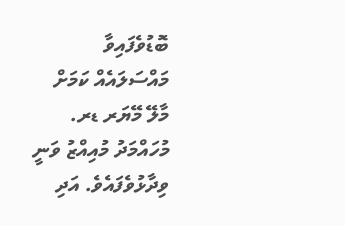ބޮޑުވެފައިވާ މައްސަލައެއް ކަމަށް މާލޭ މޭޔަރ ޑރ. މުހައްމަދު މުއިއްޒު ވަނީ ވިދާޅުވެފައެވެ. އަދި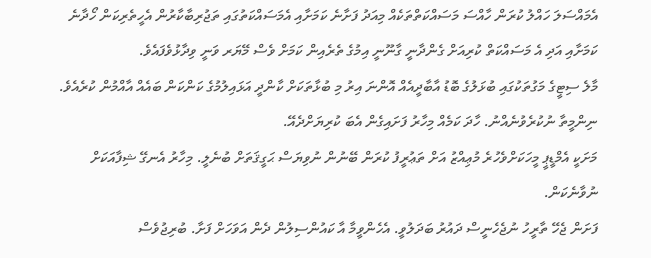އެމައްސަލަ ހައްލު ކުރަން ހާއްސަ މަސައްކަތްތަކެއް މިއަދު ފަށާނެ ކަމަށާއި އެމަސައްކަތުގައި ތަޖުރިބާކާރުން އެހީތެރިކަން ހޯދާނެ ކަމަށާއި އަދި އެ މަސައްކަތް ކުރިއަށް ގެންދާނީ ގާނޫނީ އިމުގެ ތެރެއިން ކަމަށް ވެސް މޭޔަރ ވަނީ ވިދާޅުވެފައެވެ.
މާލެ ސިޓީގެ މަގުތަކުގައި ބުޅަލުގެ ބޮޑު އާބާދީއެއް އޮންނަ އިރު މި ބުޅާތަކަށް ކާންދީ އަޅައިލުމުގެ ކަންކަން ބައެއް އާއްމުން ކުރެއެވެ.
ނިންމީތާ ނުކުރެވުނެއްނު. ހާދަ ކަމެއް މިހާރު ފަށައިގެން އެބަ ކުރިޔަށްދެއޭ.
މަށަކީ އެމްޑީޕީ މީހަކަށްވެހުރެ މުޢިއްޒު އަށް ތަޢުރީފު ކުރަން ބޭނުން ނުވިޔަސް ޙަގީޤަތަށް ބުނެލީ. މިހާރު އެނގޭ ޝިފާއަކަށް ނުވާނެކަން.
ފަށަން ޖެހޭ ތާރީހު ނުޖެހެނީސް ދައުރު ބަދަލުވީ. އެހެންވީމާ އާ ކައުންސިލުން ދެން އަވަހަށް ފަށާ. ބުރިޖުވެސް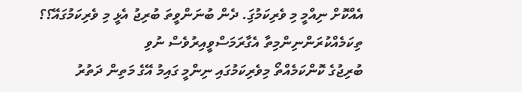އެއްކޮށް ނިއްމީ މި ވެރިކަމުގަި. ދެން ބުނަންވީތަ ބުރިޖު އެޅީ މި ވެރިކަމުގައޭ؟؟
ތިކަމެއްކުރަންނިންމިތާ އެގާރަމަސްވީއިރުވެސް ނުވި
ބުރިޖުގެ ކޮންކަމެއްތޯ މިވެރިކަމުގައި ނިންމީ ގައިމު އޭގެ މަތިން ދަތުރު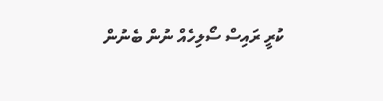ކުރީ ރައިސް ސޯލިހެއް ނުން ބެނުން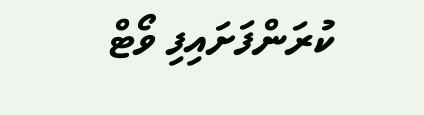ކުރަންފަށައިފި ވޯޓް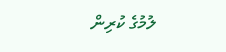ލުމުގެ ކުރިން